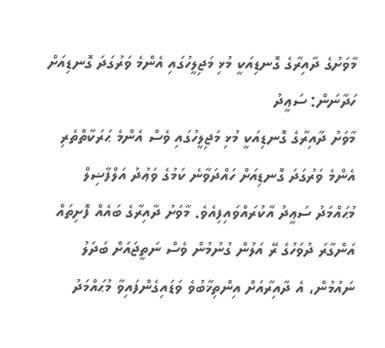މާވަށުގެ ދާއިރާގެ ގޮނޑިއަކީ މުޅި މަޖިލީހުގައި އެންމެ ވަރުގަދަ ގޮނޑިއަށް ހަދާނަން: ސަޢީދު
މާވަށު ދާއިރާގެ ގޮނޑިއަކީ މުޅި މަޖިލީހުގައި ވެސް އެންމެ ޙަރަކާތްތެރި އެންމެ ވަރުގަދަ ގޮނޑިއަށް ހައްދަވާނެ ކަމުގެ ވަޢުދު އަލްފާޟިލް މުޙައްމަދު ސަޢީދު އާކުރައްވައިފިއެވެ. މާވަށު ދާއިރާގެ ބައެއް ފޮށިތައް އަންގާރަ ދުވަހުގެ ރޭ އަލުން ގުނުމުން ވެސް ނަތީޖައަށް ބަދަލު ނައުމުން، އެ ދާއިރާއަށް އިންތިޚާބުވެ ވަޑައިގެންފައިވާ މުޙައްމަދު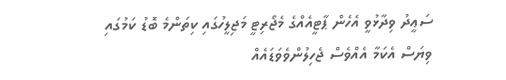ސަޢީދު ވިދާޅުވީ އެހެން ޕާޓީއެއްގެ މެޖޯރިޓީ މަޖިލީހުގައި ކިތަންމެ ބޮޑު ކަމުގައި ވިޔަސް އެކަމާ އެއްވެސް ޖެހިލުންވެވަޑައެއް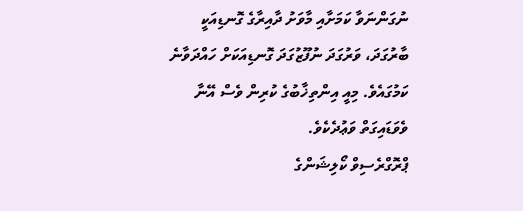ނުގަންނަވާ ކަމަށާއި މާވަށު ދާއިރާގެ ގޮނޑިއަކީ ބާރުގަދަ، ވަރުގަދަ ނުފޫޒުގަދަ ގޮނޑިއަކަށް ހައްދަވާނެ ކަމުގައެވެ. މިއީ އިންތިޚާބުގެ ކުރިން ވެސް އޭނާ ވެވަޑައިގަތް ވަޢުދެކެވެ.
ޕްރޮގްރެސިވް ކޯލިޝަންގެ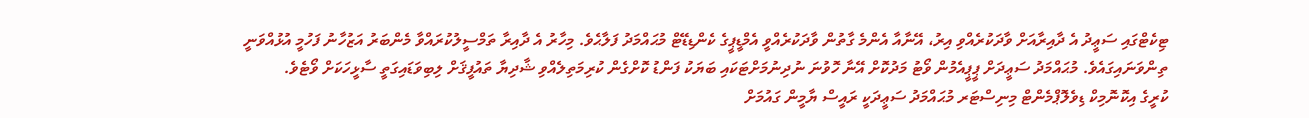ޓިކެޓްގައި ސަޢީދު އެ ދާއިރާއަށް ވާދަކުރެއްވި އިރު، އޭނާއާ އެންމެ ގާތުން ވާދަކުރެއްވީ އެމްޑީޕީގެ ކެންޑިޑޭޓް މުޙައްމަދު ފަލާޙެވެ. މިހާރު އެ ދާއިރާ ތަމްސީލުކުރައްވާ މެންބަރު އަޒުހާނު ފަހުމީ އުޅުއްވަނީ ތިންވަނައިގައެވެ. މުޙައްމަދު ސަޢީދަށް ޕީޕީއެމުން ވޯޓު މަދުކޮށް އޭނާ ހޮވުނަ ނުދިނުމަށްޓަކައި ބަޔަކު ފަންޑު ކޮށްގެން ކުރިމަތިލެއްވި ޝާދިޔާ ތައުފީޤަށް ލިބިވަޑައިގަތީ ސާޅީހަކަށް ވޯޓެވެ.
ކުރީގެ އިކޮނޮމިކް ޑިވެލޮޕްމެންޓް މިނިސްޓަރ މުޙައްމަދު ސަޢީދަކީ ރައީސް ޔާމީން ގައުމަށް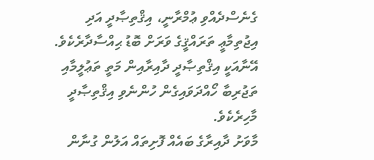ގެނެސްދެއްވި ޢުމްރާނީ، އިޤްތިޞާދީ އަދި އިޖުތިމާޢީ ތަރައްޤީގެ ވަރަށް ބޮޑު ޙިއްސާދާރެކެވެ. އޭނާއަކީ އިޤްތިޞާދީ ދާއިރާއިން މަތީ ތަޢުލީމާއި ތަޖުރިބާ ހޯއްދަވައިގެން ހުންނެވި އިޤްތިޞާދީ މާހިރެކެވެ.
މާވަށު ދާއިރާގެ ބައެއް ފޮށިތައް އަލުން ގުނާން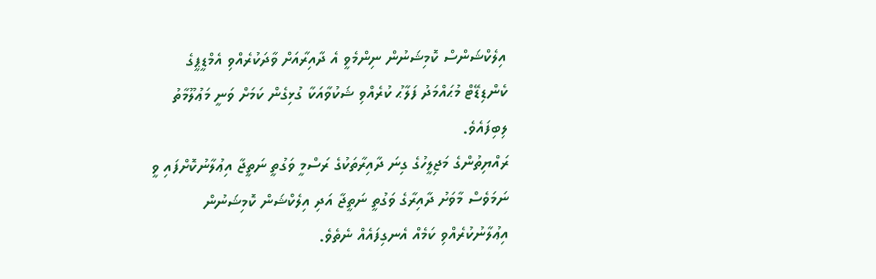އިލެކްޝަންސް ކޮމިޝަނުން ނިންމެވީ އެ ދާއިރާއަށް ވާދަކުރެއްވި އެމްޑީޕީގެ ކެންޑިޑޭޓް މުޙައްމަދު ފަލާޙު ކުރެއްވި ޝަކުވާއަކާ ގުޅިގެން ކަމަށް ވަނީ މަޢުލޫމާތު ލިބިފައެވެ.
ރައްޔިތުންގެ މަޖިލީހުގެ ގިނަ ދާއިރާތަކުގެ ރަސްމީ ވަގުތީ ނަތީޖާ އިޢުލާނުކޮށްފައި ވީ ނަމަވެސް މާވަށު ދާއިރާގެ ވަގުތީ ނަތީޖާ އަދި އިލެކްޝަން ކޮމިޝަނުން އިޢުލާނުކުރެއްވި ކަމެއް އެނގިފައެއް ނެތެވެ.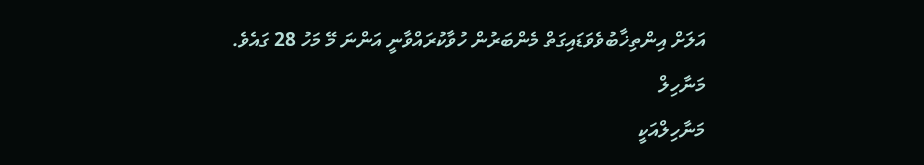އަލަށް އިންތިޚާބުވެވަޑައިގަތް މެންބަރުން ހުވާކުރައްވާނީ އަންނަ މޭ މަހު 28 ގައެވެ.
މަނާހިލް
މަނާހިލްއަކީ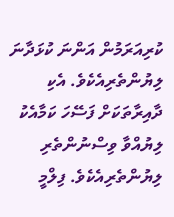ކުރިއަރަމުން އަންނަ ކުޅަދާނަ ލިޔުންތެރިއެކެވެ. އެކި ދާއިރާތަކަށް ފަސޭހަ ކަމާއެކު ލިޔުއްވާ ވިސްނުންތެރި ލިޔުންތެރިއެކެވެ. ފިލްމީ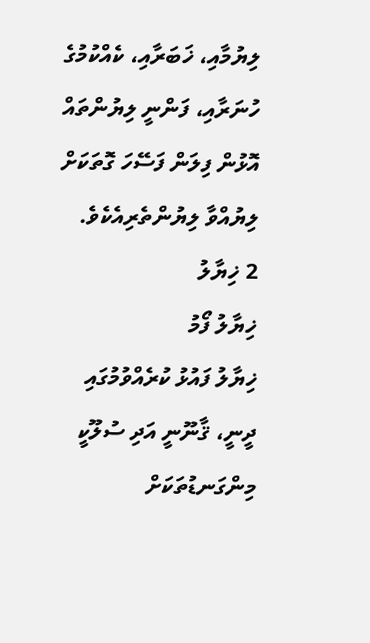ލިޔުމާއި، ޚަބަރާއި، ކެއްކުމުގެ ހުނަރާއި، ފަންނީ ލިޔުންތައް އޮޅުން ފިލަން ފަސޭހަ ގޮތަކަށް ލިޔުއްވާ ލިޔުންތެރިއެކެވެ.
2 ޚިޔާލު
ޚިޔާލު ފޯމު
ޚިޔާލު ފައުޅު ކުރެއްވުމުގައި ދީނީ، ޤާނޫނީ އަދި ސުލޫކީ މިންގަނޑުތަކަށް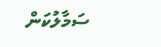ސަމާލުކަން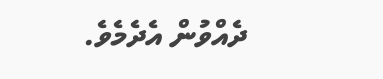ދެއްވުން އެދެމެވެ.